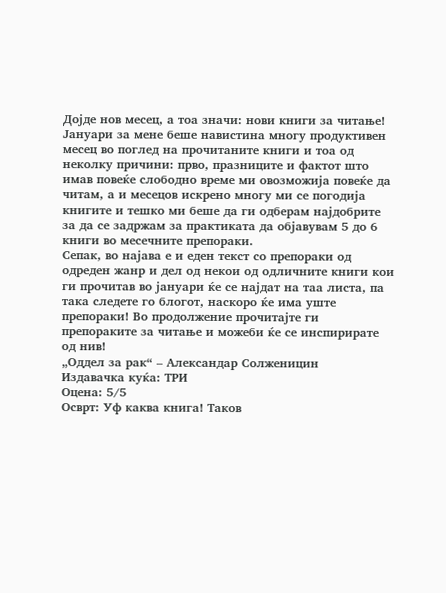Дојде нов месец, а тоа значи: нови книги за читање! Јануари за мене беше навистина многу продуктивен месец во поглед на прочитаните книги и тоа од неколку причини: прво, празниците и фактот што имав повеќе слободно време ми овозможија повеќе да читам, а и месецов искрено многу ми се погодија книгите и тешко ми беше да ги одберам најдобрите за да се задржам за практиката да објавувам 5 до 6 книги во месечните препораки.
Сепак, во најава е и еден текст со препораки од одреден жанр и дел од некои од одличните книги кои ги прочитав во јануари ќе се најдат на таа листа, па така следете го блогот, наскоро ќе има уште препораки! Во продолжение прочитајте ги препораките за читање и можеби ќе се инспирирате од нив!
„Оддел за рак“ – Александар Солженицин
Издавачка куќа: ТРИ
Оцена: 5/5
Осврт: Уф каква книга! Таков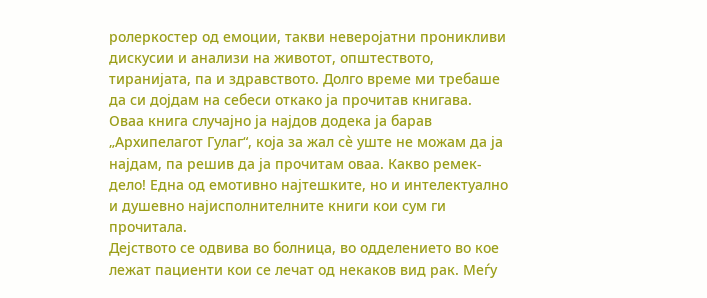ролеркостер од емоции, такви неверојатни проникливи дискусии и анализи на животот, општеството, тиранијата, па и здравството. Долго време ми требаше да си дојдам на себеси откако ја прочитав книгава. Оваа книга случајно ја најдов додека ја барав „Архипелагот Гулаг“, која за жал сè уште не можам да ја најдам, па решив да ја прочитам оваа. Какво ремек-дело! Една од емотивно најтешките, но и интелектуално и душевно најисполнителните книги кои сум ги прочитала.
Дејството се одвива во болница, во одделението во кое лежат пациенти кои се лечат од некаков вид рак. Меѓу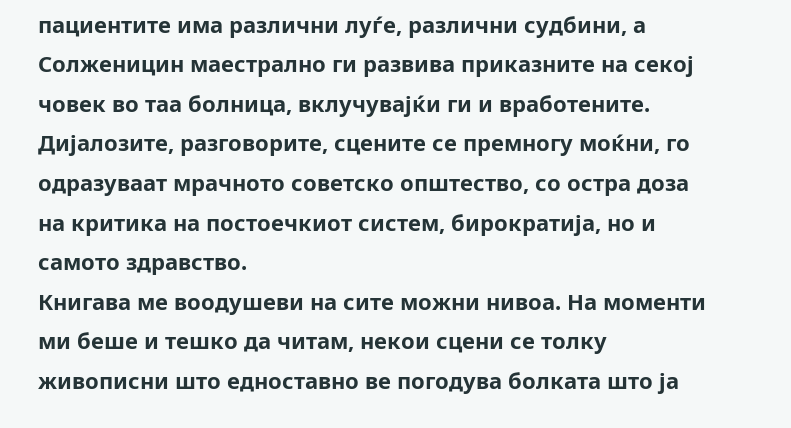пациентите има различни луѓе, различни судбини, а Солженицин маестрално ги развива приказните на секој човек во таа болница, вклучувајќи ги и вработените. Дијалозите, разговорите, сцените се премногу моќни, го одразуваат мрачното советско општество, со остра доза на критика на постоечкиот систем, бирократија, но и самото здравство.
Книгава ме воодушеви на сите можни нивоа. На моменти ми беше и тешко да читам, некои сцени се толку живописни што едноставно ве погодува болката што ја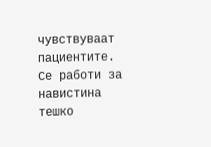чувствуваат пациентите. Се работи за навистина тешко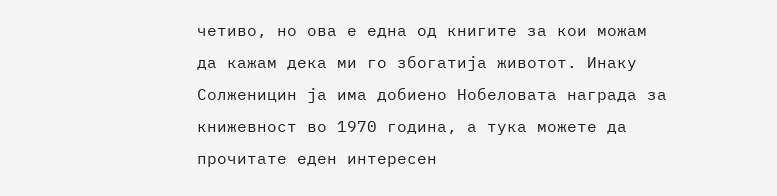четиво, но ова е една од книгите за кои можам да кажам дека ми го збогатија животот. Инаку Солженицин ја има добиено Нобеловата награда за книжевност во 1970 година, а тука можете да прочитате еден интересен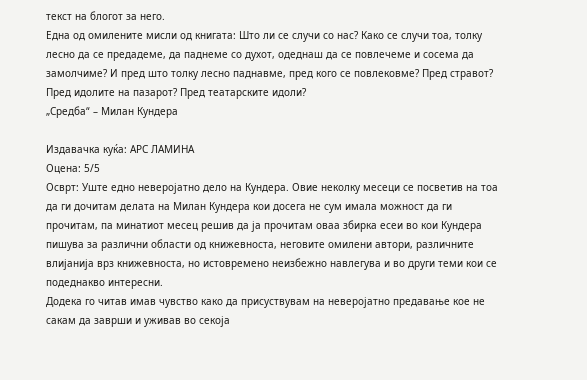текст на блогот за него.
Една од омилените мисли од книгата: Што ли се случи со нас? Како се случи тоа, толку лесно да се предадеме, да паднеме со духот, одеднаш да се повлечеме и сосема да замолчиме? И пред што толку лесно паднавме, пред кого се повлековме? Пред стравот? Пред идолите на пазарот? Пред театарските идоли?
„Средба“ – Милан Кундера

Издавачка куќа: АРС ЛАМИНА
Оцена: 5/5
Осврт: Уште едно неверојатно дело на Кундера. Овие неколку месеци се посветив на тоа да ги дочитам делата на Милан Кундера кои досега не сум имала можност да ги прочитам, па минатиот месец решив да ја прочитам оваа збирка есеи во кои Кундера пишува за различни области од книжевноста, неговите омилени автори, различните влијанија врз книжевноста, но истовремено неизбежно навлегува и во други теми кои се подеднакво интересни.
Додека го читав имав чувство како да присуствувам на неверојатно предавање кое не сакам да заврши и уживав во секоја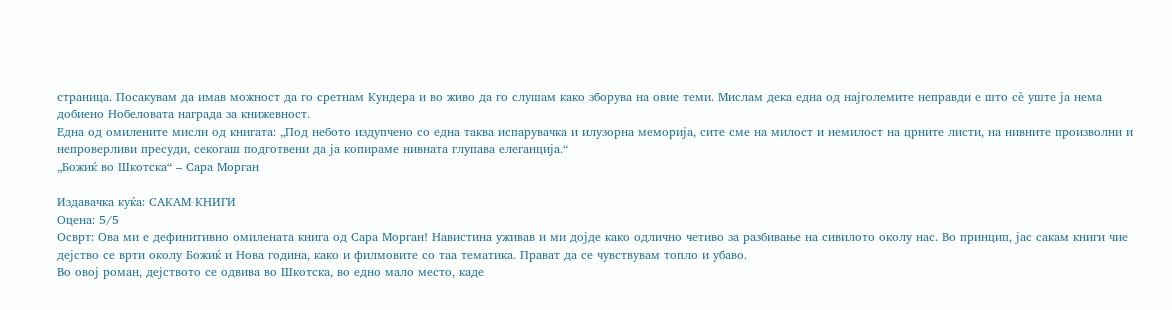страница. Посакувам да имав можност да го сретнам Кундера и во живо да го слушам како зборува на овие теми. Мислам дека една од најголемите неправди е што сè уште ја нема добиено Нобеловата награда за книжевност.
Една од омилените мисли од книгата: „Под небото издупчено со една таква испарувачка и илузорна меморија, сите сме на милост и немилост на црните листи, на нивните произволни и непроверливи пресуди, секогаш подготвени да ја копираме нивната глупава елеганција.“
„Божиќ во Шкотска“ – Сара Морган

Издавачка куќа: САКАМ КНИГИ
Оцена: 5/5
Осврт: Ова ми е дефинитивно омилената книга од Сара Морган! Навистина уживав и ми дојде како одлично четиво за разбивање на сивилото околу нас. Во принцип, јас сакам книги чие дејство се врти околу Божиќ и Нова година, како и филмовите со таа тематика. Прават да се чувствувам топло и убаво.
Во овој роман, дејството се одвива во Шкотска, во едно мало место, каде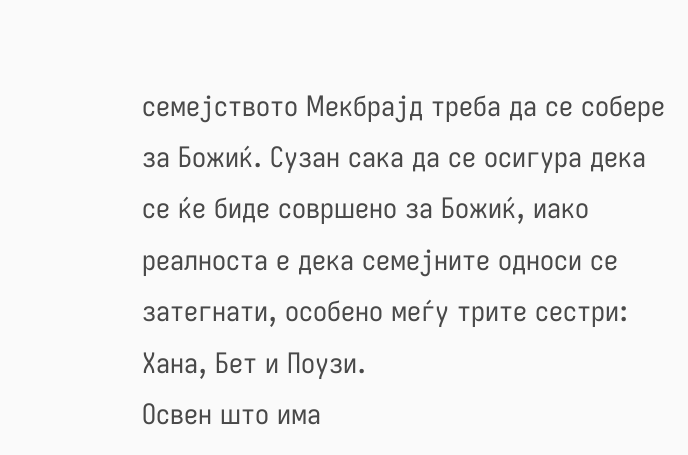семејството Мекбрајд треба да се собере за Божиќ. Сузан сака да се осигура дека се ќе биде совршено за Божиќ, иако реалноста е дека семејните односи се затегнати, особено меѓу трите сестри: Хана, Бет и Поузи.
Освен што има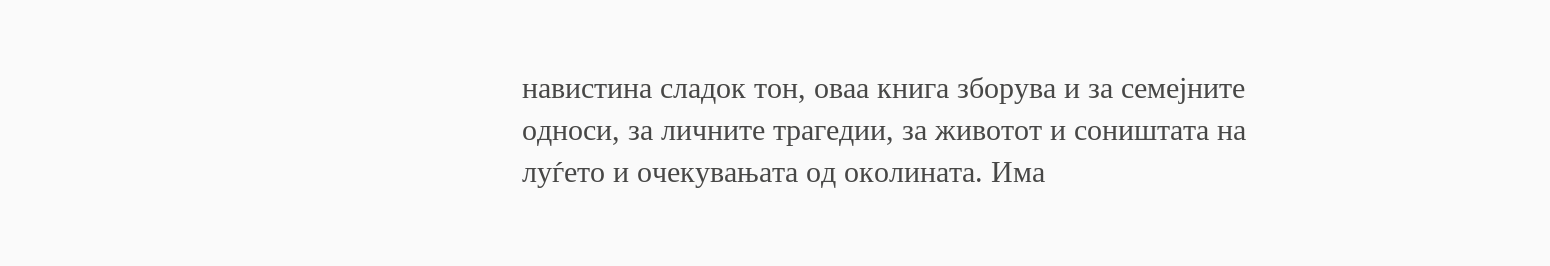навистина сладок тон, оваа книга зборува и за семејните односи, за личните трагедии, за животот и соништата на луѓето и очекувањата од околината. Има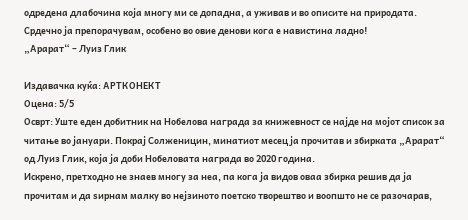одредена длабочина која многу ми се допадна, а уживав и во описите на природата.
Срдечно ја препорачувам, особено во овие денови кога е навистина ладно!
„Арарат“ – Луиз Глик

Издавачка куќа: АРТКОНЕКТ
Оцена: 5/5
Осврт: Уште еден добитник на Нобелова награда за книжевност се најде на мојот список за читање во јануари. Покрај Солженицин, минатиот месец ја прочитав и збирката „Арарат“ од Луиз Глик, која ја доби Нобеловата награда во 2020 година.
Искрено, претходно не знаев многу за неа, па кога ја видов оваа збирка решив да ја прочитам и да ѕирнам малку во нејзиното поетско творештво и воопшто не се разочарав,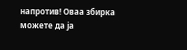напротив! Оваа збирка можете да ја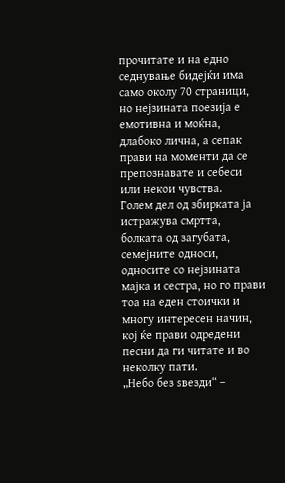прочитате и на едно седнување бидејќи има само околу 70 страници, но нејзината поезија е емотивна и моќна, длабоко лична, а сепак прави на моменти да се препознавате и себеси или некои чувства.
Голем дел од збирката ја истражува смртта, болката од загубата, семејните односи, односите со нејзината мајка и сестра, но го прави тоа на еден стоички и многу интересен начин, кој ќе прави одредени песни да ги читате и во неколку пати.
„Небо без ѕвезди“ –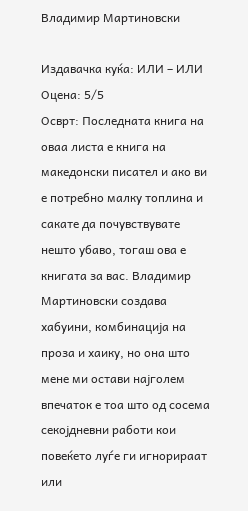Владимир Мартиновски

Издавачка куќа: ИЛИ – ИЛИ
Оцена: 5/5
Осврт: Последната книга на оваа листа е книга на македонски писател и ако ви е потребно малку топлина и сакате да почувствувате нешто убаво, тогаш ова е книгата за вас. Владимир Мартиновски создава хабуини, комбинација на проза и хаику, но она што мене ми остави најголем впечаток е тоа што од сосема секојдневни работи кои повеќето луѓе ги игнорираат или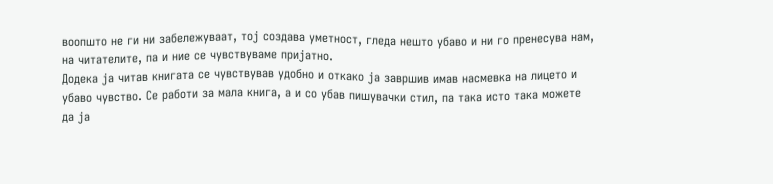воопшто не ги ни забележуваат, тој создава уметност, гледа нешто убаво и ни го пренесува нам, на читателите, па и ние се чувствуваме пријатно.
Додека ја читав книгата се чувствував удобно и откако ја завршив имав насмевка на лицето и убаво чувство. Се работи за мала книга, а и со убав пишувачки стил, па така исто така можете да ја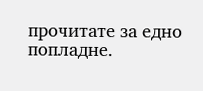прочитате за едно попладне.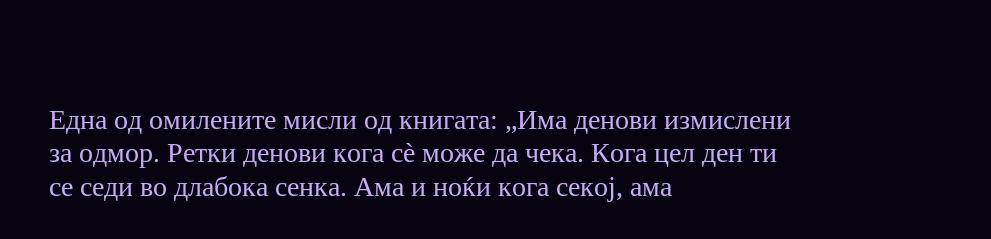Една од омилените мисли од книгата: „Има денови измислени за одмор. Ретки денови кога сè може да чека. Кога цел ден ти се седи во длабока сенка. Ама и ноќи кога секој, ама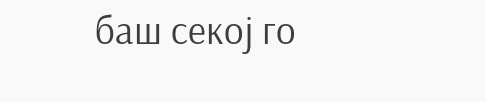баш секој го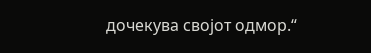дочекува својот одмор.“